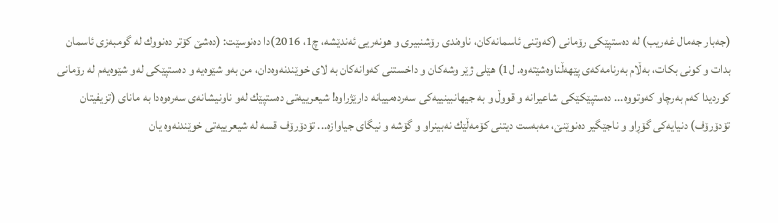(جه‌بار جه‌مال غه‌ریب) له‌ ده‌ستپێكى رۆمانى (كه‌وتنى ئاسمانه‌كان، ناوه‌ندى رۆشنبیرى و هونه‌ریى ئه‌ندێشه‌، چ1، 2016)دا ده‌نوسێت: (ده‌شێ‌ كۆتر ده‌نووك له‌ گومبه‌زى ئاسمان بدات و كونى بكات، به‌ڵام به‌رنامه‌كه‌ى پێهه‌ڵناوه‌شێته‌وه‌. ل1) هێلى ژێر وشه‌كان و داخستنى كه‌وانه‌كان به‌ لاى خوێندنه‌وه‌دان، من به‌و شێوه‌یه‌ و ده‌ستپێكى له‌و شێوه‌یه‌م له‌ رۆمانى كوردیدا كه‌م به‌رچاو كه‌وتووه‌... ده‌ستپێكێكى شاعیرانه‌ و قووڵ و به‌ جیهانبینییه‌كى سه‌رده‌مییانه‌ دارێژراوه‌! شیعرییه‌تى ده‌ستپێك له‌و ناونیشانه‌ى سه‌ره‌وه‌دا به‌ ماناى (تزیفیتان تۆدۆرۆف) دنیایه‌كى گۆڕاو و ناجێگیر ده‌نوێنێ‌، مه‌به‌ست دیتنى كۆمه‌ڵێك نه‌بینراو و گۆشه‌ و نیگاى جیاوازه‌... تۆدۆرۆف قسه‌ له‌ شیعرییه‌تى خوێندنه‌وه‌ یان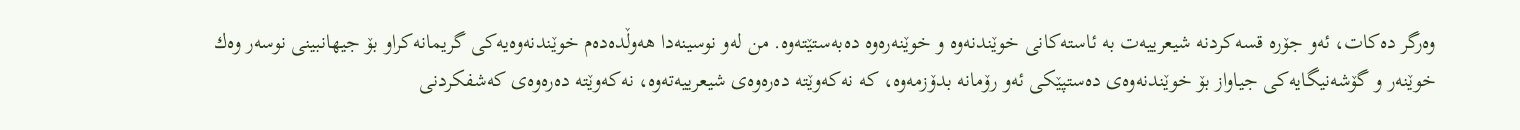وه‌رگر ده‌كات، ئه‌و جۆره‌ قسه‌كردنه‌ شیعرییه‌ت به‌ ئاسته‌كانى خوێندنه‌وه‌ و خوێنه‌ره‌وه‌ ده‌به‌ستێته‌وه‌. من له‌و نوسینه‌دا هه‌وڵده‌ده‌م خوێندنه‌وه‌یه‌كى گریمانه‌كراو بۆ جیهانبینى نوسه‌ر وه‌ك خوێنه‌ر و گۆشه‌نیگایه‌كى جیاواز بۆ خوێندنه‌وه‌ى ده‌ستپێكى ئه‌و رۆمانه‌ بدۆزمه‌وه‌، كه‌ نه‌كه‌وێته‌ ده‌ره‌وه‌ى شیعرییه‌ته‌وه‌، نه‌كه‌وێته‌ ده‌ره‌وه‌ى كه‌شفكردنى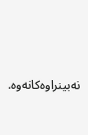نه‌بینراوه‌كانه‌وه‌.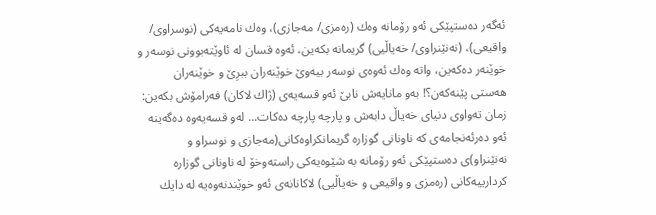ئه‌گه‌ر ده‌ستپێكى ئه‌و رۆمانه‌ وه‌ك (ره‌مزى/ مه‌جازى)، وه‌ك نامه‌یه‌كى (نوسراوى/ واقیعى)، (نه‌نێنراوى/ خه‌یاڵیى) گریمانه‌ بكه‌ین، ئه‌وه‌ قسان له‌ ئاوێته‌بوونى نوسه‌ر و خوێنه‌ر ده‌كه‌ین، واته‌ وه‌ك ئه‌وه‌ى نوسه‌ر بیه‌وێ‌ خوێنه‌ران ببرِێ‌ و خوێنه‌ران هه‌ستى پێنه‌كه‌ن؟! به‌و مانایه‌ش نابێ‌ ئه‌و قسه‌یه‌ى (ژاك لاكان) فه‌رامۆش بكه‌ین: زمان ته‌واوى دنیاى خه‌یاڵ دابه‌ش و پارچه‌ پارچه‌ ده‌كات... له‌و قسه‌یه‌وه‌ ده‌گه‌ینه‌ ئه‌و ده‌رئه‌نجامه‌ى كه‌ ناونانى گوزاره‌ گریمانكراوه‌كانى(مه‌جازى و نوسراو و نه‌نێنراو)ى ده‌ستپێكى ئه‌و رۆمانه‌ به‌ شێوه‌یه‌كى راسته‌وخۆ له‌ ناونانى گوزاره‌ كردارییه‌كانى (ره‌مزى و واقیعى و خه‌یاڵیى) لاكانانه‌ى ئه‌و خوێندنه‌وه‌یه‌ له‌ دایك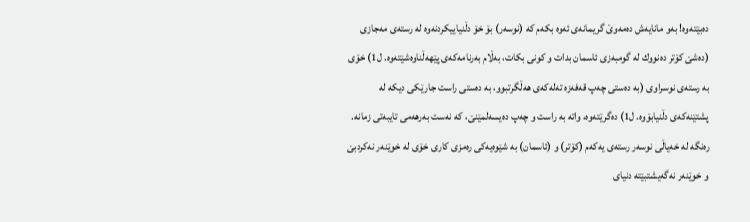ده‌بێته‌وه‌! به‌و مانایه‌ش ده‌مه‌وێ‌ گریمانه‌ى ئه‌وه‌ بكه‌م كه‌ (نوسه‌ر) بۆ خۆ دڵنیاییكردنه‌وه‌ له‌ رسته‌ى مه‌جازى (ده‌شێ‌ كۆتر ده‌نووك له‌ گومبه‌زى ئاسمان بدات و كونى بكات، به‌ڵام به‌رنامه‌كه‌ى پێهه‌ڵناوه‌شێته‌وه‌. ل1) خۆى به‌ رسته‌ى نوسراوى (به‌ ده‌ستى چه‌پ قه‌فه‌زه‌ ته‌له‌كه‌ى هه‌ڵگرتبوو، به‌ ده‌ستى راست جارێكى دیكه‌ له‌ پشتێنه‌كه‌ى دڵنیابۆوه‌. ل1) ده‌گرێته‌وه‌، واته‌ به‌ راست و چه‌پ ده‌یسه‌لمێنێ‌، كه‌ نه‌ست به‌رهه‌مى تایبه‌تى زمانه‌. ره‌نگه‌ له‌ خه‌یاڵى نوسه‌ر رسته‌ى یه‌كه‌م (كۆتر) و (ئاسمان) به‌ شێوه‌یه‌كى ره‌مزى كارى خۆى له‌ خوێنه‌ر نه‌كردبێ‌ و خوێنه‌ر نه‌گه‌یشتبێته‌ دنیاى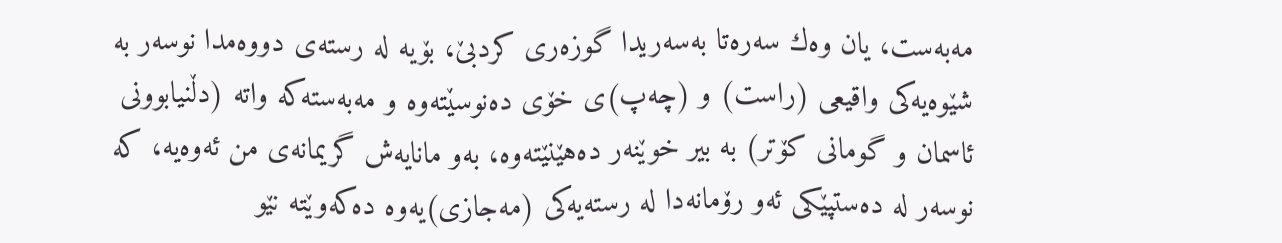مه‌به‌ست، یان وه‌ك سه‌ره‌تا به‌سه‌ریدا گوزه‌رى كردبێ‌، بۆیه‌ له‌ رسته‌ى دووه‌مدا نوسه‌ر به‌ شێوه‌یه‌كى واقیعى (راست) و (چه‌پ)ى خۆى ده‌نوسێته‌وه‌ و مه‌به‌سته‌كه‌ واته‌ (دڵنیابوونى ئاسمان و گومانى كۆتر) به‌ بیر خوێنه‌ر ده‌هێنێته‌وه‌، به‌و مانایه‌ش گریمانه‌ى من ئه‌وه‌یه‌، كه‌ نوسه‌ر له‌ ده‌ستپێكى ئه‌و رۆمانه‌دا له‌ رسته‌یه‌كى (مه‌جازى)یه‌وه‌ ده‌كه‌وێته‌ نێو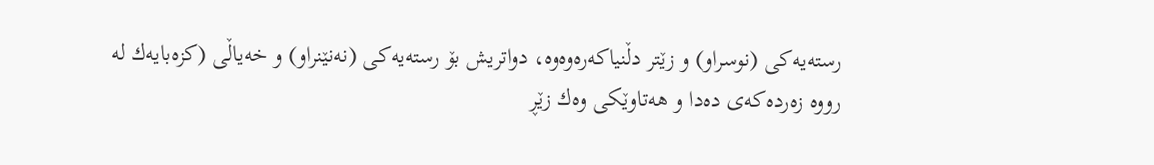رسته‌یه‌كى (نوسراو) و زێتر دڵنیاكه‌ره‌وه‌وه‌، دواتریش بۆ رسته‌یه‌كى (نه‌نێنراو) و خه‌یاڵى (كزه‌بایه‌ك له‌ رووه‌ زه‌رده‌كه‌ى ده‌دا و هه‌تاوێكى وه‌ك زێڕ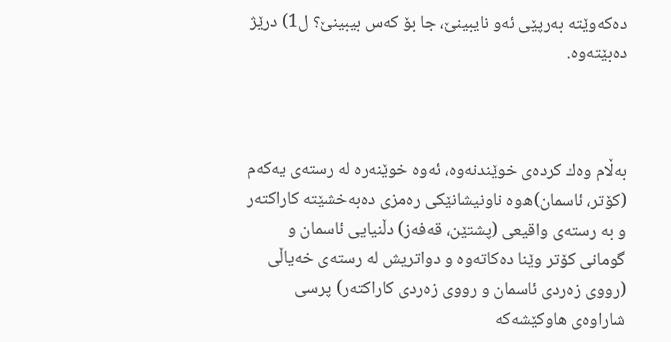ده‌كه‌وێته‌ به‌رپێى ئه‌و نایبینێ‌، جا بۆ كه‌س بیبینێ‌؟ ل1) درێژ ده‌بێته‌وه‌.



به‌ڵام وه‌ك كرده‌ى خوێندنه‌وه‌، ئه‌وه‌ خوێنه‌ره‌ له‌ رسته‌ى یه‌كه‌م (كۆتر، ئاسمان)ه‌وه‌ ناونیشانێكى ره‌مزى ده‌به‌خشێته‌ كاراكته‌ر و به‌ رسته‌ى واقیعى (پشتێن، قه‌فه‌ز) دڵنیایى ئاسمان و گومانى كۆتر وێنا ده‌كاته‌وه‌ و دواتریش له‌ رسته‌ى خه‌یاڵى (رووى زه‌ردى ئاسمان و رووى زه‌ردى كاراكته‌ر) پرسى شاراوه‌ى هاوكێشه‌كه‌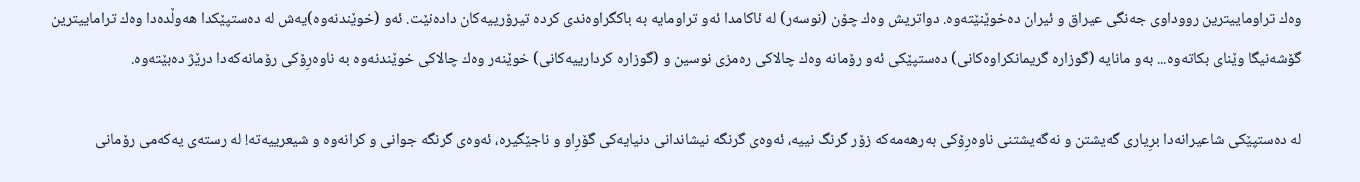وه‌ك تراوماییترین رووداوى جه‌نگى عیراق و ئیران ده‌خوێنێته‌وه‌. دواتریش وه‌ك چۆن (نوسه‌ر) له‌ ئاكامدا ئه‌و تراومایه‌ به‌ باكگراوه‌ندى كرده‌ تیرۆرییه‌كان داده‌نێت. ئه‌و (خوێندنه‌وه‌)یه‌ش له‌ ده‌ستپێكدا هه‌وڵده‌دا وه‌ك تراماییترین گۆشه‌نیگا وێناى بكاته‌وه‌... به‌و مانایه‌ (گوزاره‌ گریمانكراوه‌كانى) ده‌ستپێكى ئه‌و رۆمانه‌ وه‌ك چالاكى ره‌مزى نوسین و (گوزاره‌ كردارییه‌كانى) خوێنه‌ر وه‌ك چالاكى خوێندنه‌وه‌ به‌ ناوه‌رِۆكى رۆمانه‌كه‌دا درێژ ده‌بێته‌وه‌.

له‌ ده‌ستپێكى شاعیرانه‌دا برِیارى گه‌یشتن و نه‌گه‌یشتنى ناوه‌رِۆكى به‌رهه‌مه‌كه‌ زۆر گرنگ نییه‌، ئه‌وه‌ى گرنگه‌ نیشاندانى دنیایه‌كى گۆرِاو و ناجێگیره‌، ئه‌وه‌ى گرنگه‌ جوانى و كرانه‌وه‌ و شیعرییه‌ته‌! له‌ رسته‌ى یه‌كه‌مى رۆمانى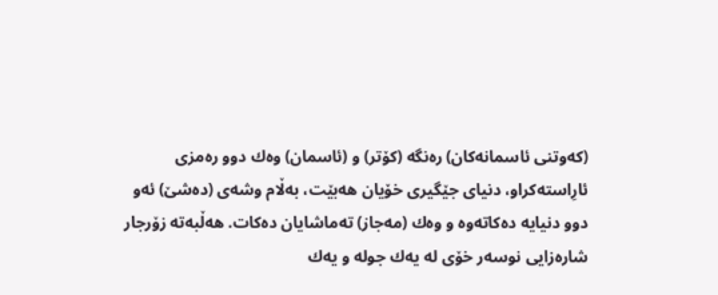(كه‌وتنى ئاسمانه‌كان) ره‌نگه‌ (كۆتر) و (ئاسمان) وه‌ك دوو ره‌مزى ئارِاسته‌كراو، دنیاى جێگیرى خۆیان هه‌بێت، به‌ڵام وشه‌ى (ده‌شێ‌) ئه‌و دوو دنیایه‌ ده‌كاته‌وه‌ و وه‌ك (مه‌جاز) ته‌ماشایان ده‌كات. هه‌ڵبه‌ته‌ زۆرجار شاره‌زایى نوسه‌ر خۆى له‌ یه‌ك جوله‌ و یه‌ك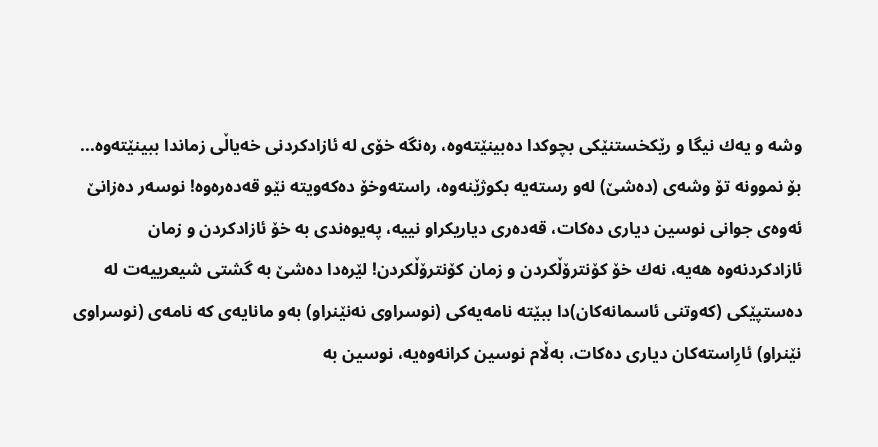وشه‌ و یه‌ك نیگا و رێكخستنێكى بچوكدا ده‌بینێته‌وه‌، ره‌نگه‌ خۆى له‌ ئازادكردنى خه‌یاڵى زماندا ببینێته‌وه‌... بۆ نموونه‌ تۆ وشه‌ى (ده‌شێ‌) له‌و رسته‌یه‌ بكوژێنه‌وه‌، راسته‌وخۆ ده‌كه‌ویته‌ نێو قه‌ده‌ره‌وه‌! نوسه‌ر ده‌زانێ‌ ئه‌وه‌ى جوانى نوسین دیارى ده‌كات، قه‌ده‌رى دیاریكراو نییه‌، په‌یوه‌ندى به‌ خۆ ئازادكردن و زمان ئازادكردنه‌وه‌ هه‌یه‌، نه‌ك خۆ كۆنترۆڵكردن و زمان كۆنترۆڵكردن! لێره‌دا ده‌شێ‌ به‌ گشتى شیعرییه‌ت له‌ ده‌ستپێكى (كه‌وتنى ئاسمانه‌كان)دا ببێته‌ نامه‌یه‌كى (نوسراوى نه‌نێنراو) به‌و مانایه‌ى كه‌ نامه‌ى (نوسراوى نێنراو) ئارِاسته‌كان دیارى ده‌كات، به‌ڵام نوسین كرانه‌وه‌یه‌، نوسین به‌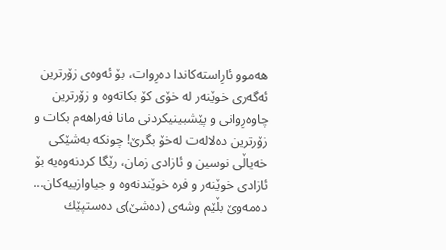هه‌موو ئارِاسته‌كاندا ده‌رِوات، بۆ ئه‌وه‌ى زۆرترین ئه‌گه‌رى خوێنه‌ر له‌ خۆى كۆ بكاته‌وه‌ و زۆرترین چاوه‌رِوانى و پێشبینیكردنى مانا فه‌راهه‌م بكات و زۆرترین ده‌لاله‌ت له‌خۆ بگرێ‌! چونكه‌ به‌شێكى خه‌یاڵى نوسین و ئازادى زمان، رێگا كردنه‌وه‌یه‌ بۆ ئازادى خوێنه‌ر و فره‌ خوێندنه‌وه‌ و جیاوازییه‌كان... ده‌مه‌وێ‌ بڵێم وشه‌ى (ده‌شێ‌)ى ده‌ستپێك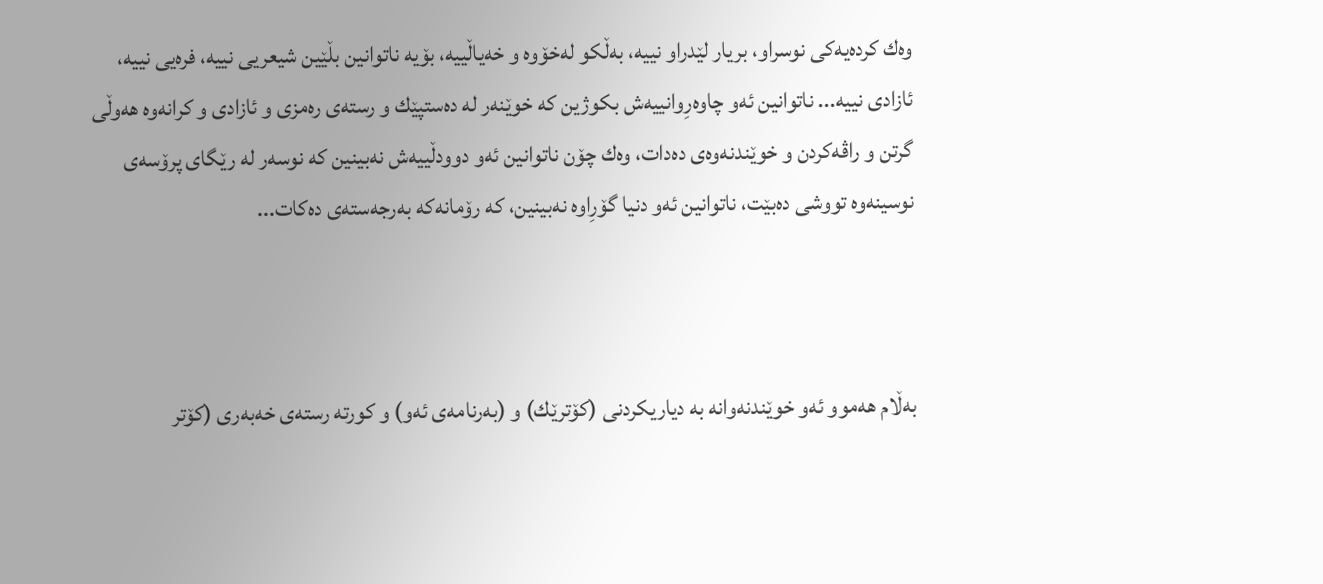وه‌ك كرده‌یه‌كى نوسراو، بریار لێدراو نییه‌، به‌ڵكو له‌خۆوه‌ و خه‌یاڵییه‌، بۆیه‌ ناتوانین بڵێین شیعریى نییه‌، فره‌یى نییه‌، ئازادى نییه‌... ناتوانین ئه‌و چاوه‌رِوانییه‌ش بكوژین كه‌ خوێنه‌ر له‌ ده‌ستپێك و رسته‌ى ره‌مزى و ئازادى و كرانه‌وه‌ هه‌وڵى گرتن و راڤه‌كردن و خوێندنه‌وه‌ى ده‌دات، وه‌ك چۆن ناتوانین ئه‌و دوودڵییه‌ش نه‌بینین كه‌ نوسه‌ر له‌ رێگاى پرۆسه‌ى نوسینه‌وه‌ تووشى ده‌بێت، ناتوانین ئه‌و دنیا گۆرِاوه‌ نه‌بینین، كه‌ رۆمانه‌كه‌ به‌رجه‌سته‌ى ده‌كات...



به‌ڵام هه‌موو ئه‌و خوێندنه‌وانه‌ به‌ دیاریكردنى (كۆترێك) و (به‌رنامه‌ى ئه‌و) و كورته‌ رسته‌ى خه‌به‌رى (كۆتر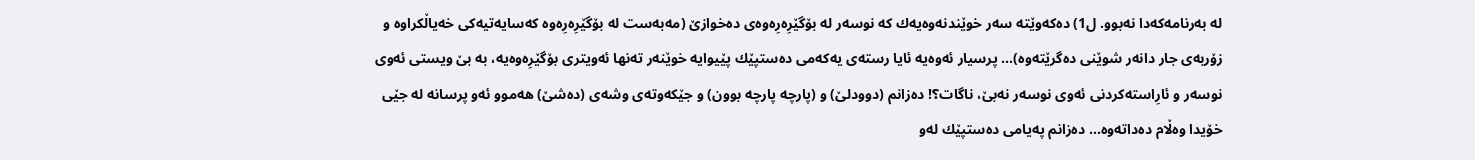له‌ به‌رنامه‌كه‌دا نه‌بوو. ل1) ده‌كه‌وێته‌ سه‌ر خوێندنه‌وه‌یه‌ك كه‌ نوسه‌ر له‌ بۆگێرِه‌رِه‌وه‌ى ده‌خوازێ‌ (مه‌به‌ست له‌ بۆگێرِه‌رِه‌وه‌ كه‌سایه‌تیه‌كى خه‌یاڵكراوه‌ و زۆربه‌ى جار دانه‌ر شوێنى ده‌گرێته‌وه‌)... پرسیار ئه‌وه‌یه‌ ئایا رسته‌ى یه‌كه‌مى ده‌ستپێك پێیوایه‌ خوێنه‌ر ته‌نها ئه‌ویترى بۆگێرِه‌وه‌یه‌، به‌ بێ‌ ویستى ئه‌وى نوسه‌ر و ئارِاسته‌كردنى ئه‌وى نوسه‌ر نه‌بێ‌، ناگات؟! ده‌زانم (دوودلێ‌) و (پارچه‌ پارچه‌ بوون) و جێكه‌وته‌ى وشه‌ى (ده‌شێ‌) هه‌موو ئه‌و پرسانه‌ له‌ جێى خۆیدا وه‌ڵام ده‌داته‌وه‌... ده‌زانم په‌یامى ده‌ستپێك له‌و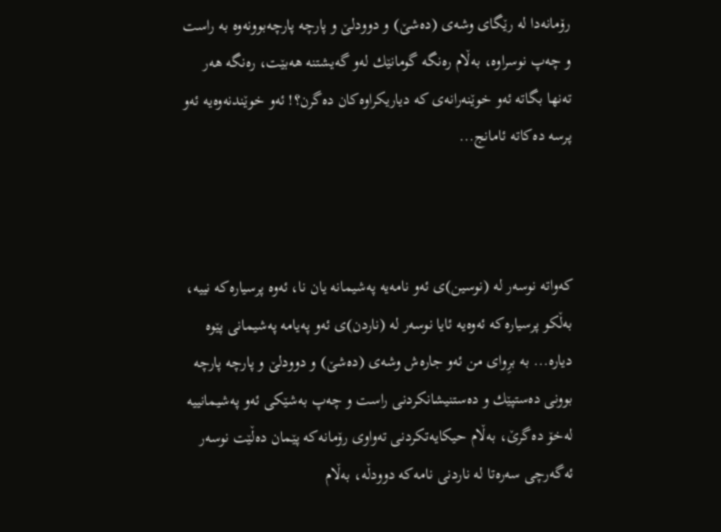رۆمانه‌دا له‌ رێگاى وشه‌ى (ده‌شێ‌) و دوودلێ‌ و پارچه‌ پارچه‌بوونه‌وه‌ به‌ راست و چه‌پ نوسراوه‌، به‌ڵام ره‌نگه‌ گومانێك له‌و گه‌یشتنه‌ هه‌بێت، ره‌نگه‌ هه‌ر ته‌نها بگاته‌ ئه‌و خوێنه‌رانه‌ى كه‌ دیاریكراوه‌كان ده‌گرن؟! ئه‌و خوێندنه‌وه‌یه‌ ئه‌و پرسه‌ ده‌كاته‌ ئامانج...



كه‌واته‌ نوسه‌ر له‌ (نوسین)ى ئه‌و نامه‌یه‌ په‌شیمانه‌ یان نا، ئه‌وه‌ پرسیاره‌كه‌ نییه‌، به‌ڵكو پرسیاره‌كه‌ ئه‌وه‌یه‌ ئایا نوسه‌ر له‌ (ناردن)ى ئه‌و په‌یامه‌ په‌شیمانى پێوه‌ دیاره‌... به‌ برِواى من ئه‌و جاره‌ش وشه‌ى (ده‌شێ‌) و دوودلێ‌ و پارچه‌ پارچه‌ بوونى ده‌ستپێك و ده‌ستنیشانكردنى راست و چه‌پ به‌شێكى ئه‌و په‌شیمانییه‌ له‌خۆ ده‌گرێ‌، به‌ڵام حیكایه‌تكردنى ته‌واوى رۆمانه‌كه‌ پێمان ده‌ڵێت نوسه‌ر ئه‌گه‌رچى سه‌ره‌تا له‌ ناردنى نامه‌كه‌ دوودڵه‌، به‌ڵام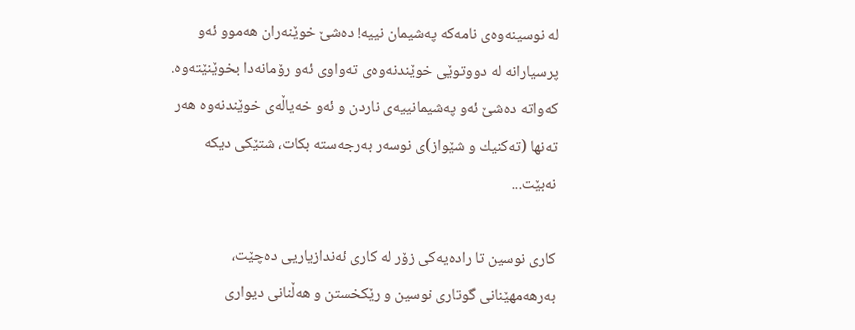له‌ نوسینه‌وه‌ى نامه‌كه‌ په‌شیمان نییه‌! ده‌شێ‌ خوێنه‌ران هه‌موو ئه‌و پرسیارانه‌ له‌ دووتوێى خوێندنه‌وه‌ى ته‌واوى ئه‌و رۆمانه‌دا بخوێنێته‌وه‌. كه‌واته‌ ده‌شێ‌ ئه‌و په‌شیمانییه‌ى ناردن و ئه‌و خه‌یاڵه‌ى خوێندنه‌وه‌ هه‌ر ته‌نها (ته‌كنیك و شێواز)ى نوسه‌ر به‌رجه‌سته‌ بكات، شتێكى دیكه‌ نه‌بێت...

كارى نوسین تا راده‌یه‌كى زۆر له‌ كارى ئه‌ندازیاریى ده‌چێت، به‌رهه‌مهێنانى گوتارى نوسین و رێكخستن و هه‌ڵنانى دیوارى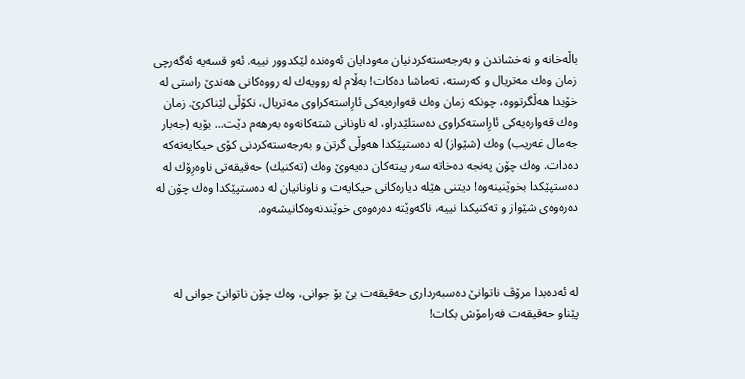باڵه‌خانه‌ و نه‌خشاندن و به‌رجه‌سته‌كردنیان مه‌ودایان ئه‌وه‌نده‌ لێكدوور نییه‌. ئه‌و قسه‌یه‌ ئه‌گه‌رچى زمان وه‌ك مه‌تریال و كه‌رسته‌، ته‌ماشا ده‌كات! به‌ڵام له‌ روویه‌ك له‌ رووه‌كانى هه‌ندێ‌ راستى له‌ خۆیدا هه‌ڵگرتووه‌، چونكه‌ زمان وه‌ك قه‌واره‌یه‌كى ئارِاسته‌كراوى مه‌تریال، نكۆڵى لێناكرێ‌. زمان وه‌ك قه‌واره‌یه‌كى ئارِاسته‌كراوى ده‌ستلێدراو، له‌ ناونانى شته‌كانه‌وه‌ به‌رهه‌م دێت... بۆیه‌ (جه‌بار جه‌مال غه‌ریب) وه‌ك (شێواز) له‌ ده‌ستپێكدا هه‌وڵى گرتن و به‌رجه‌سته‌كردنى كۆى حیكایه‌ته‌كه‌ ده‌دات. وه‌ك چۆن په‌نجه‌ ده‌خاته‌ سه‌ر پیته‌كان ده‌یه‌وێ‌ وه‌ك (ته‌كنیك) حه‌قیقه‌تى ناوه‌رِۆك له‌ ده‌ستپێكدا بخوێنینه‌وه‌! دیتنى هێله‌ دیاره‌كانى حیكایه‌ت و ناونانیان له‌ ده‌ستپێكدا وه‌ك چۆن له‌ ده‌ره‌وه‌ى شێواز و ته‌كنیكدا نییه‌، ناكه‌وێته‌ ده‌ره‌وه‌ى خوێندنه‌وه‌كانیشه‌وه‌.



له‌ ئه‌ده‌بدا مرۆڤ ناتوانێ‌ ده‌سبه‌ردارى حه‌قیقه‌ت بێ‌ بۆ جوانى، وه‌ك چۆن ناتوانێ‌ جوانى له‌ پێناو حه‌قیقه‌ت فه‌رامۆش بكات!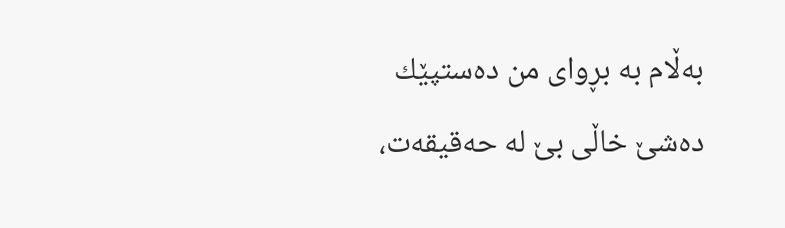به‌ڵام به‌ بڕواى من ده‌ستپێك ده‌شێ‌ خاڵى بێ‌ له‌ حه‌قیقه‌ت،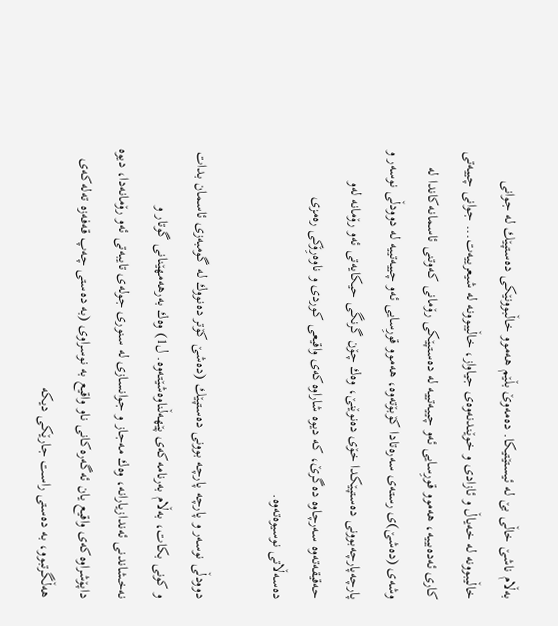به‌ڵام ناشێ‌ خاڵى بێ‌ له‌ ئیستێتیكا. ده‌مه‌وێ‌ بڵێم هه‌موو خاڵبوونێكى ده‌ستپێك له‌ جوانى خاڵیبوونه‌ له‌ خه‌یاڵ و ئازادى و خوێندنه‌وه‌ى جیاواز، خاڵیبوونه‌ له‌ شیعرییه‌ت... جوانى چییه‌تى كارى ئه‌ده‌بییه‌، هه‌موو قورِسایى ئه‌و چییه‌تییه‌ له‌ ده‌ستپێكى رۆمانى كه‌وتنى ئاسمانه‌كاندا له‌ وشه‌ى (ده‌شێ‌)ى رسته‌ى سه‌ره‌تادا كۆبۆته‌وه‌، هه‌موو قورِسایى ئه‌و چییه‌تییه‌ له‌ دوودڵى نوسه‌ر و پارچه‌پارچه‌بوونى ده‌ستپێكدا خۆى ده‌نوێنێ‌، وه‌ك چۆن گرنگى حیكایه‌تى ئه‌و رۆمانه‌ له‌و حه‌قیقه‌ته‌وه‌ سه‌رچاوه‌ ده‌گرێ‌، كه‌ دیوه‌ شاراوه‌كه‌ى واقیعى كوردى و ناوه‌رِۆكى ره‌مزى ده‌سه‌ڵاتى نوسیوه‌ته‌وه‌.

دوودڵى نوسه‌ر و پارچه‌ پارچه‌ بوونى ده‌ستپێك (ده‌شێ‌ كۆتر ده‌نووك له‌ گومبه‌زى ئاسمان بدات و كونى بكات، به‌ڵام به‌رنامه‌كه‌ى پێهه‌ڵناوه‌شێته‌وه‌. ل1) وه‌ك به‌رهه‌مهێنانى گوتار و نه‌خشاندنى ئه‌ندازیارانه‌، وه‌ك مه‌جاز و جوانسازى له‌ سنورى جوله‌ى تایبه‌تى ئه‌و رۆمانه‌دا، دیوه‌ داپۆشراوه‌كه‌ى واقیع یان ئه‌گه‌ره‌كانى ناو واقیع به‌ نوسراوى (به‌ ده‌ستى چه‌پ قه‌فه‌زه‌ ته‌له‌كه‌ى هه‌ڵگرتبوو، به‌ ده‌ستى راست جارێكى دیكه‌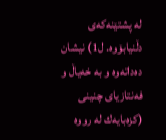له‌ پشتێنه‌كه‌ى دڵنیابۆوه‌. ل1) نیشان ده‌داته‌وه‌ و به‌ خه‌یاڵ و فه‌نتازیاى چنینى (كزه‌بایه‌ك له‌ رووه‌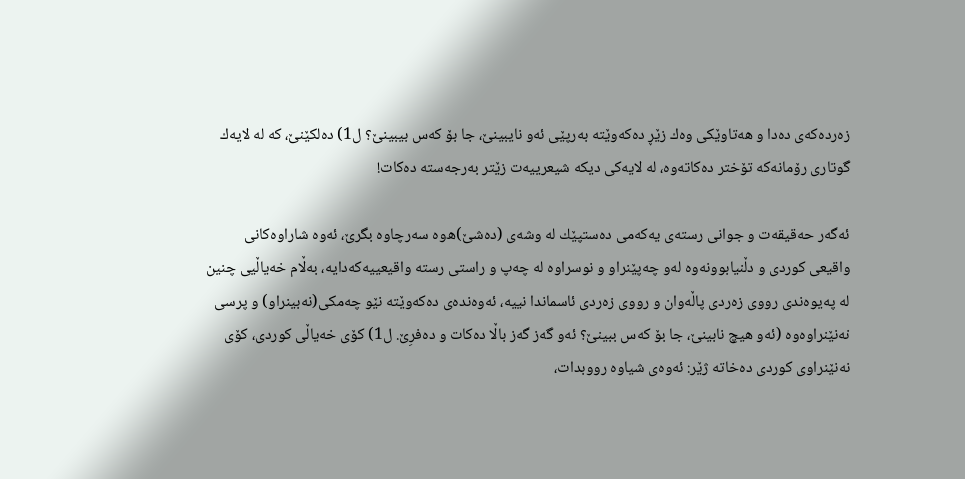زه‌رده‌كه‌ى ده‌دا و هه‌تاوێكى وه‌ك زێڕ ده‌كه‌وێته‌ به‌رپێى ئه‌و نایبینێ‌، جا بۆ كه‌س بیبینێ‌؟ ل1) ده‌لكێنێ‌، كه‌ له‌ لایه‌ك گوتارى رۆمانه‌كه‌ تۆختر ده‌كاته‌وه‌، له‌ لایه‌كى دیكه‌ شیعرییه‌ت زێتر به‌رجه‌سته‌ ده‌كات!

ئه‌گه‌ر حه‌قیقه‌ت و جوانى رسته‌ى یه‌كه‌مى ده‌ستپێك له‌ وشه‌ى (ده‌شێ‌)ه‌وه‌ سه‌رچاوه‌ بگرێ‌، ئه‌وه‌ شاراوه‌كانى واقیعى كوردى و دڵنیابوونه‌وه‌ له‌و چه‌پێنراو و نوسراوه‌ له‌ چه‌پ و راستى رسته‌ واقیعییه‌كه‌دایه‌، به‌ڵام خه‌یاڵیى چنین له‌ په‌یوه‌ندى رووى زه‌ردى پاڵه‌وان و رووى زه‌ردى ئاسماندا نییه‌، ئه‌وه‌نده‌ى ده‌كه‌وێته‌ نێو چه‌مكى(نه‌بینراو) و پرسى نه‌نێنراوه‌وه‌ (ئه‌و هیچ نابینێ‌، جا بۆ كه‌س ببینێ‌؟ ئه‌و گه‌ز گه‌ز باڵا ده‌كات و ده‌فرِێ‌. ل1) كۆى خه‌یاڵى كوردى، كۆى نه‌نێنراوى كوردى ده‌خاته‌ ژێر: ئه‌وه‌ى شیاوه‌ رووبدات،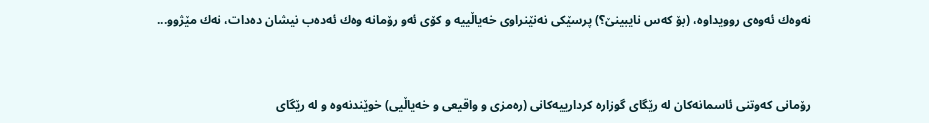نه‌وه‌ك ئه‌وه‌ى روویداوه‌، (بۆ كه‌س نایبینێ‌؟) پرسێكى نه‌نێنراوى خه‌یاڵییه‌ و كۆى ئه‌و رۆمانه‌ وه‌ك ئه‌ده‌ب نیشان ده‌دات، نه‌ك مێژوو...



رۆمانى كه‌وتنى ئاسمانه‌كان له‌ رێگاى گوزاره‌ كردارییه‌كانى (ره‌مزى و واقیعى و خه‌یاڵیى) خوێندنه‌وه‌ و له‌ رێگاى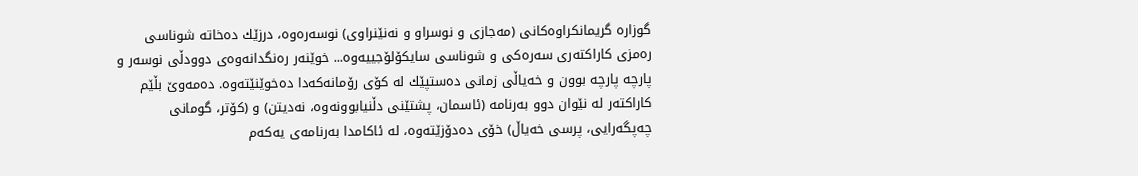گوزاره‌ گریمانكراوه‌كانى (مه‌جازى و نوسراو و نه‌نێنراوى) نوسه‌ره‌وه‌، درزێك ده‌خاته‌ شوناسى ره‌مزى كاراكته‌رى سه‌ره‌كى و شوناسى سایكۆلۆجییه‌وه‌... خوێنه‌ر ره‌نگدانه‌وه‌ى دوودڵى نوسه‌ر و پارچه‌ پارچه‌ بوون و خه‌یاڵى زمانى ده‌ستپێك له‌ كۆى رۆمانه‌كه‌دا ده‌خوێنێته‌وه‌. ده‌مه‌وێ‌ بڵێم كاراكته‌ر له‌ نێوان دوو به‌رنامه‌ (ئاسمان، پشتێنى دڵنیابوونه‌وه‌، نه‌دیتن) و (كۆتر، گومانى چه‌پگه‌رایى، پرسى خه‌یاڵ) خۆى ده‌دۆزێته‌وه‌، له‌ ئاكامدا به‌رنامه‌ى یه‌كه‌م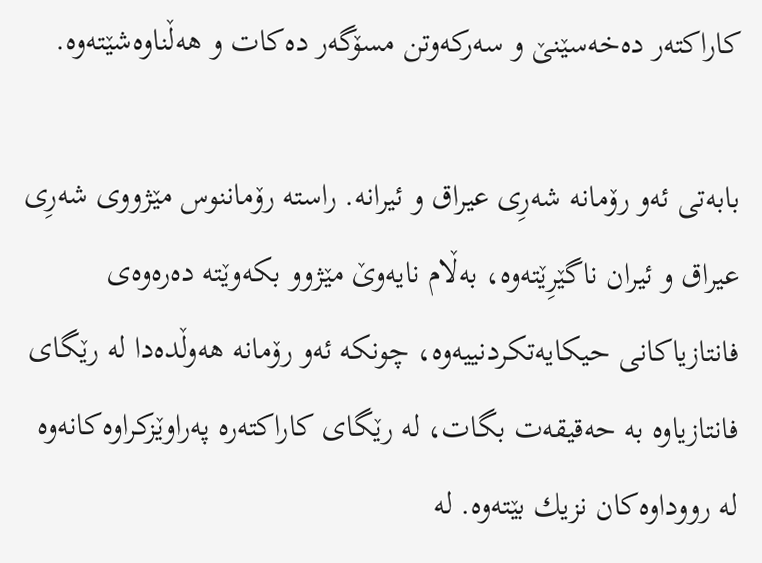كاراكته‌ر ده‌خه‌سێنێ‌ و سه‌ركه‌وتن مسۆگه‌ر ده‌كات و هه‌ڵناوه‌شێته‌وه‌.

بابه‌تى ئه‌و رۆمانه‌ شه‌رِى عیراق و ئیرانه‌. راسته‌ رۆماننوس مێژووى شه‌رِى عیراق و ئیران ناگێرِێته‌وه‌، به‌ڵام نایه‌وێ‌ مێژوو بكه‌وێته‌ ده‌ره‌وه‌ى فانتازیاكانى حیكایه‌تكردنییه‌وه‌، چونكه‌ ئه‌و رۆمانه‌ هه‌وڵده‌دا له‌ رێگاى فانتازیاوه‌ به‌ حه‌قیقه‌ت بگات، له‌ رێگاى كاراكته‌ره‌ په‌راوێزكراوه‌كانه‌وه‌ له‌ رووداوه‌كان نزیك بێته‌وه‌. له‌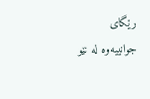رێگاى جوانییه‌وه‌ له‌ نێو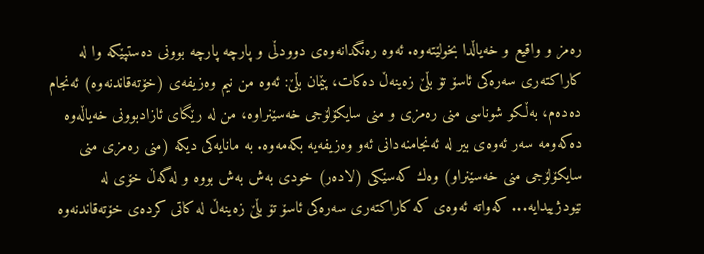ره‌مز و واقیع و خه‌یاڵدا بخولێته‌وه‌. ئه‌وه‌ ره‌نگدانه‌وه‌ى دوودڵى و پارچه‌ پارچه‌ بوونى ده‌ستپێكه‌ وا له‌ كاراكته‌رى سه‌ره‌كى ئاسۆ تۆ بڵێ‌ زه‌ینه‌ڵ ده‌كات، پێمان بڵێ‌: ئه‌وه‌ من نیم وه‌زیفه‌ى (خۆته‌قاندنه‌وه‌) ئه‌نجام ده‌ده‌م، به‌ڵكو شوناسى منى ره‌مزى و منى سایكۆلۆجى خه‌سێنراوه‌، من له‌ رێگاى ئازادبوونى خه‌یاڵه‌وه‌ ده‌كه‌ومه‌ سه‌ر ئه‌وه‌ى بیر له‌ ئه‌نجامنه‌دانى ئه‌و وه‌زیفه‌یه‌ بكه‌مه‌وه‌. به‌ مانایه‌كى دیكه‌ (منى ره‌مزى منى سایكۆلۆجى منى خه‌سێنراو) وه‌ك كه‌سێكى (لاده‌ر) خودى به‌ش به‌ش بووه‌ و له‌گه‌ڵ خۆى له‌ نێودژییدایه‌... كه‌واته‌ ئه‌وه‌ى كه‌ كاراكته‌رى سه‌ره‌كى ئاسۆ تۆ بڵێ‌ زه‌ینه‌ڵ له‌ كاتى كرده‌ى خۆته‌قاندنه‌وه‌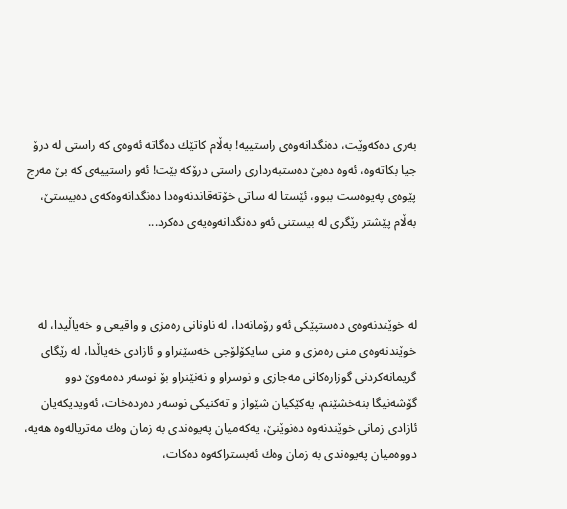به‌رى ده‌كه‌وێت، ده‌نگدانه‌وه‌ى راستییه‌! به‌ڵام كاتێك ده‌گاته‌ ئه‌وه‌ى كه‌ راستى له‌ درۆ جیا بكاته‌وه‌، ئه‌وه‌ ده‌بێ‌ ده‌ستبه‌ردارى راستى درۆكه‌ بێت! ئه‌و راستییه‌ى كه‌ بێ‌ مه‌رج پێوه‌ى په‌یوه‌ست ببوو، ئێستا له‌ ساتى خۆته‌قاندنه‌وه‌دا ده‌نگدانه‌وه‌كه‌ى ده‌بیستێ‌، به‌ڵام پێشتر رێگرى له‌ بیستنى ئه‌و ده‌نگدانه‌وه‌یه‌ى ده‌كرد...



له‌ خوێندنه‌وه‌ى ده‌ستپێكى ئه‌و رۆمانه‌دا، له‌ ناونانى ره‌مزى و واقیعى و خه‌یاڵیدا، له‌ خوێندنه‌وه‌ى منى ره‌مزى و منى سایكۆلۆجى خه‌سێنراو و ئازادى خه‌یاڵدا، له‌ رێگاى گریمانه‌كردنى گوزاره‌كانى مه‌جازى و نوسراو و نه‌نێنراو بۆ نوسه‌ر ده‌مه‌وێ‌ دوو گۆشه‌نیگا بنه‌خشێنم، یه‌كێكیان شێواز و ته‌كنیكى نوسه‌ر ده‌رده‌خات، ئه‌ویدیكه‌یان ئازادى زمانى خوێندنه‌وه‌ ده‌نوێنێ‌، یه‌كه‌میان په‌یوه‌ندى به‌ زمان وه‌ك مه‌تریاله‌وه‌ هه‌یه‌، دووه‌میان په‌یوه‌ندى به‌ زمان وه‌ك ئه‌بستراكه‌وه‌ ده‌كات،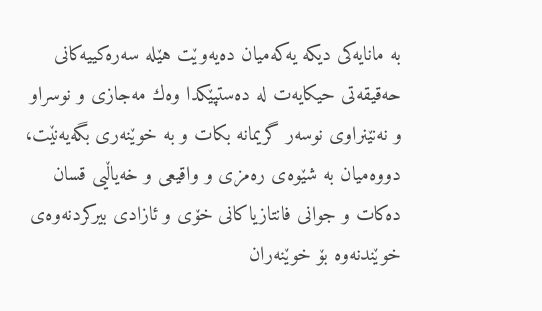به‌ مانایه‌كى دیكه‌ یه‌كه‌میان ده‌یه‌وێت هێله‌ سه‌ره‌كییه‌كانى حه‌قیقه‌تى حیكایه‌ت له‌ ده‌ستپێكدا وه‌ك مه‌جازى و نوسراو و نه‌نێنراوى نوسه‌ر گریمانه‌ بكات و به‌ خوێنه‌رى بگه‌یه‌نێت، دووه‌میان به‌ شێوه‌ى ره‌مزى و واقیعى و خه‌یاڵیى قسان ده‌كات و جوانى فانتازیاكانى خۆى و ئازادى بیركردنه‌وه‌ى خوێندنه‌وه‌ بۆ خوێنه‌ران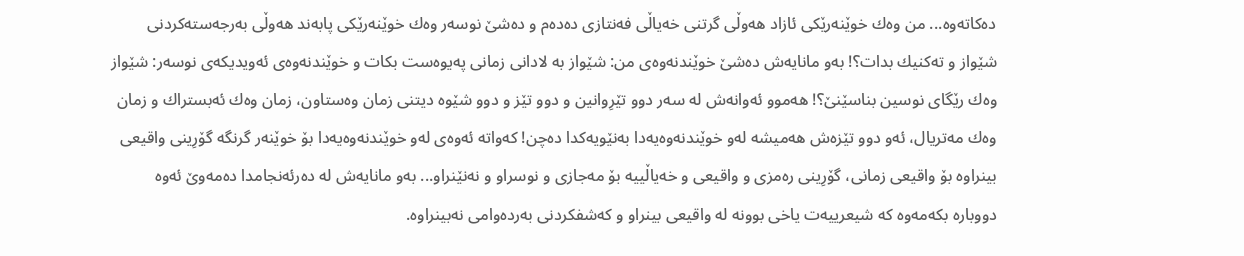ده‌كاته‌وه‌... من وه‌ك خوێنه‌رێكى ئازاد هه‌وڵى گرتنى خه‌یاڵى فه‌نتازى ده‌ده‌م و ده‌شێ‌ نوسه‌ر وه‌ك خوێنه‌رێكى پابه‌ند هه‌وڵى به‌رجه‌سته‌كردنى شێواز و ته‌كنیك بدات؟! به‌و مانایه‌ش ده‌شێ‌ خوێندنه‌وه‌ى من: شێواز به‌ لادانى زمانى په‌یوه‌ست بكات و خوێندنه‌وه‌ى ئه‌ویدیكه‌ى نوسه‌ر: شێواز وه‌ك رێگاى نوسین بناسێنێ‌؟! هه‌موو ئه‌وانه‌ش له‌ سه‌ر دوو تێرِوانین و دوو تێز و دوو شێوه‌ دیتنى زمان وه‌ستاون، زمان وه‌ك ئه‌بستراك و زمان وه‌ك مه‌تریال، ئه‌و دوو تێزه‌ش هه‌میشه‌ له‌و خوێندنه‌وه‌یه‌دا به‌نێویه‌كدا ده‌چن! كه‌واته‌ ئه‌وه‌ى له‌و خوێندنه‌وه‌یه‌دا بۆ خوێنه‌ر گرنگه‌ گۆرِینى واقیعى بینراوه‌ بۆ واقیعى زمانى، گۆرِینى ره‌مزى و واقیعى و خه‌یاڵییه‌ بۆ مه‌جازى و نوسراو و نه‌نێنراو... به‌و مانایه‌ش له‌ ده‌رئه‌نجامدا ده‌مه‌وێ‌ ئه‌وه‌ دووباره‌ بكه‌مه‌وه‌ كه‌ شیعرییه‌ت یاخى بوونه‌ له‌ واقیعى بینراو و كه‌شفكردنى به‌رده‌وامى نه‌بینراوه‌.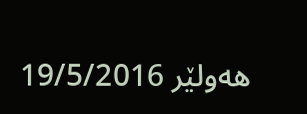هه‌ولێر 19/5/2016